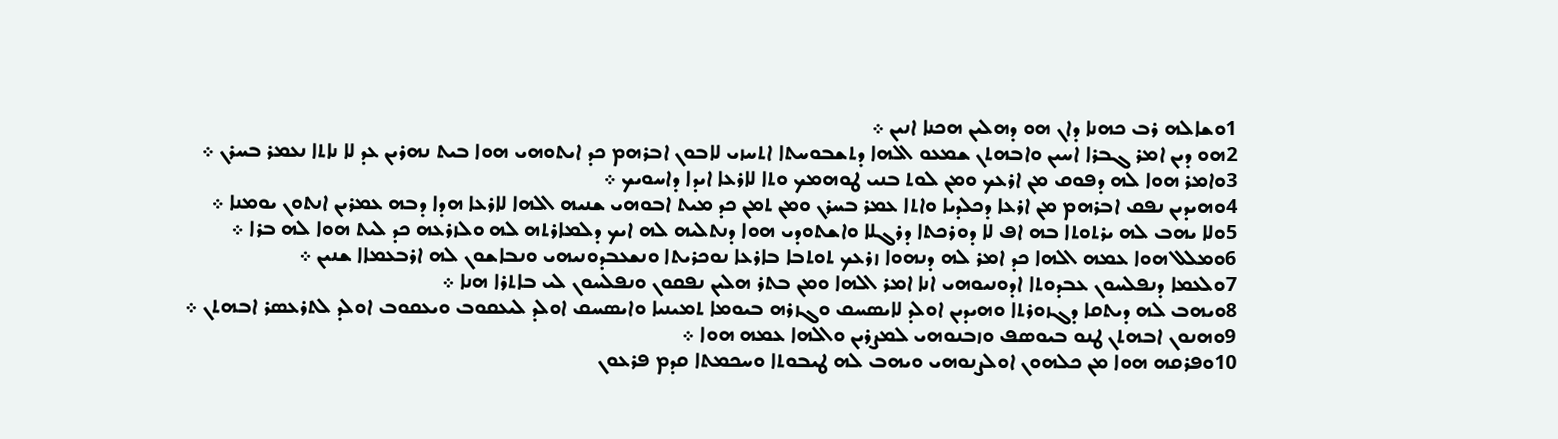1ܘܫܐܠܗ ܪܒ ܟܗܢܐ ܕܐܢ ܗܘ ܕܗܠܝܢ ܗܟܢܐ ܐܢܝܢ ܀
2ܗܘ ܕܝܢ ܐܡܪ ܓܒܪܐ ܐܚܝܢ ܘܐܒܗܬܢ ܫܡܥܘ ܐܠܗܐ ܕܬܫܒܘܚܬܐ ܐܬܚܙܝ ܠܐܒܘܢ ܐܒܪܗܡ ܟܕ ܐܝܬܘܗܝ ܗܘܐ ܒܝܬ ܢܗܪܝܢ ܥܕ ܠܐ ܢܐܬܐ ܢܥܡܪ ܒܚܪܢ ܀
3ܘܐܡܪ ܗܘܐ ܠܗ ܕܦܘܩ ܡܢ ܐܪܥܟ ܘܡܢ ܠܘܬ ܒܢܝ ܛܘܗܡܟ ܘܬܐ ܠܐܪܥܐ ܐܝܕܐ ܕܐܚܘܝܟ ܀
4ܘܗܝܕܝܢ ܢܦܩ ܐܒܪܗܡ ܡܢ ܐܪܥܐ ܕܟܠܕܝܐ ܘܐܬܐ ܥܡܪ ܒܚܪܢ ܘܡܢ ܬܡܢ ܟܕ ܡܝܬ ܐܒܘܗܝ ܫܢܝܗ ܐܠܗܐ ܠܐܪܥܐ ܗܕܐ ܕܒܗ ܥܡܪܝܢ ܐܢܬܘܢ ܝܘܡܢܐ ܀
5ܘܠܐ ܝܗܒ ܠܗ ܝܪܬܘܬܐ ܒܗ ܐܦ ܠܐ ܕܘܪܟܬܐ ܕܪܓܠܐ ܘܐܫܬܘܕܝ ܗܘܐ ܕܢܬܠܝܗ ܠܗ ܐܝܟ ܕܠܡܐܪܬܗ ܠܗ ܘܠܙܪܥܗ ܟܕ ܠܝܬ ܗܘܐ ܠܗ ܒܪܐ ܀
6ܘܡܠܠ ܗܘܐ ܥܡܗ ܐܠܗܐ ܟܕ ܐܡܪ ܠܗ ܕܢܗܘܐ ܙܪܥܟ ܬܘܬܒܐ ܒܐܪܥܐ ܢܘܟܪܝܬܐ ܘܢܫܥܒܕܘܢܝܗܝ ܘܢܒܐܫܘܢ ܠܗ ܐܪܒܥܡܐܐ ܫܢܝܢ ܀
7ܘܠܥܡܐ ܕܢܦܠܚܘܢ ܥܒܕܘܬܐ ܐܕܘܢܝܘܗܝ ܐܢܐ ܐܡܪ ܐܠܗܐ ܘܡܢ ܒܬܪ ܗܠܝܢ ܢܦܩܘܢ ܘܢܦܠܚܘܢ ܠܝ ܒܐܬܪܐ ܗܢܐ ܀
8ܘܝܗܒ ܠܗ ܕܝܬܩܐ ܕܓܙܘܪܬܐ ܘܗܝܕܝܢ ܐܘܠܕ ܠܐܝܤܚܩ ܘܓܙܪܗ ܒܝܘܡܐ ܬܡܝܢܝܐ ܘܐܝܤܚܩ ܐܘܠܕ ܠܝܥܩܘܒ ܘܝܥܩܘܒ ܐܘܠܕ ܠܬܪܥܤܪ ܐܒܗܬܢ ܀
9ܘܗܢܘܢ ܐܒܗܬܢ ܛܢܘ ܒܝܘܤܦ ܘܙܒܢܘܗܝ ܠܡܨܪܝܢ ܘܐܠܗܐ ܥܡܗ ܗܘܐ ܀
10ܘܦܪܩܗ ܗܘܐ ܡܢ ܟܠܗܘܢ ܐܘܠܨܢܘܗܝ ܘܝܗܒ ܠܗ ܛܝܒܘܬܐ ܘܚܟܡܬܐ ܩܕܡ ܦܪܥܘܢ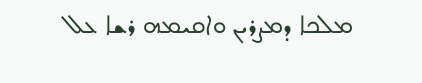ܡܠܟܐ ܕܡܨܪܝܢ ܘܐܩܝܡܗ ܪܫܐ ܥܠ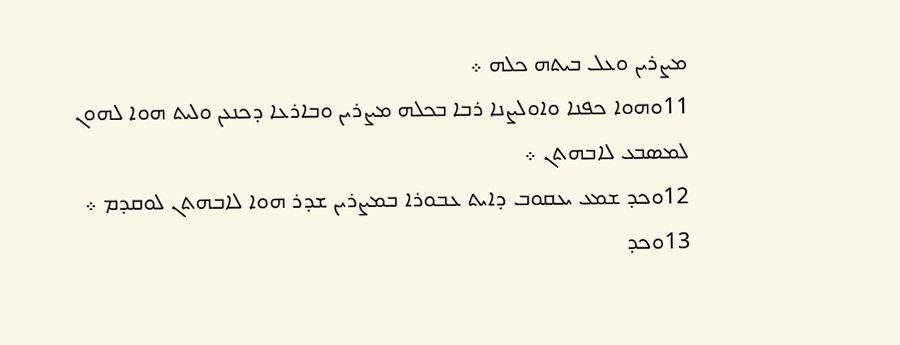ܡܨܪܝܢ ܘܥܠ ܒܝܬܗ ܟܠܗ ܀
11ܘܗܘܐ ܟܦܢܐ ܘܐܘܠܨܢܐ ܪܒܐ ܒܟܠܗ ܡܨܪܝܢ ܘܒܐܪܥܐ ܕܟܢܥܢ ܘܠܝܬ ܗܘܐ ܠܗܘܢ ܠܡܤܒܥ ܠܐܒܗܬܢ ܀
12ܘܟܕ ܫܡܥ ܝܥܩܘܒ ܕܐܝܬ ܥܒܘܪܐ ܒܡܨܪܝܢ ܫܕܪ ܗܘܐ ܠܐܒܗܬܢ ܠܘܩܕܡ ܀
13ܘܟܕ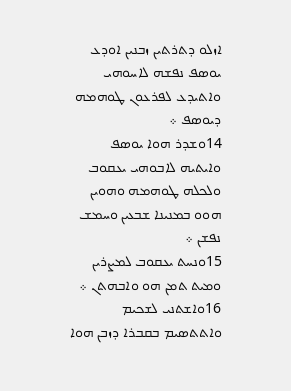ܐܙܠܘ ܕܬܪܬܝܢ ܙܒܢܝܢ ܐܘܕܥ ܝܘܤܦ ܢܦܫܗ ܠܐܚܘܗܝ ܘܐܬܝܕܥ ܠܦܪܥܘܢ ܛܘܗܡܗ ܕܝܘܤܦ ܀
14ܘܫܕܪ ܗܘܐ ܝܘܤܦ ܘܐܝܬܝܗ ܠܐܒܘܗܝ ܝܥܩܘܒ ܘܠܟܠܗ ܛܘܗܡܗ ܘܗܘܝܢ ܗܘܘ ܒܡܢܝܢܐ ܫܒܥܝܢ ܘܚܡܫ ܢܦܫܢ ܀
15ܘܢܚܬ ܝܥܩܘܒ ܠܡܨܪܝܢ ܘܡܝܬ ܬܡܢ ܗܘ ܘܐܒܗܬܢ ܀
16ܘܐܫܬܢܝ ܠܫܟܝܡ ܘܐܬܬܤܝܡ ܒܩܒܪܐ ܕܙܒܢ ܗܘܐ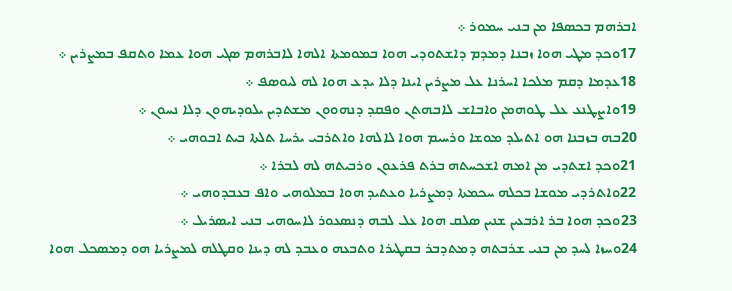ܐܒܪܗܡ ܒܟܤܦܐ ܡܢ ܒܢܝ ܚܡܘܪ ܀
17ܘܟܕ ܡܛܝ ܗܘܐ ܙܒܢܐ ܕܡܕܡ ܕܐܫܬܘܕܝ ܗܘܐ ܒܡܘܡܬܐ ܐܠܗܐ ܠܐܒܪܗܡ ܤܓܝ ܗܘܐ ܥܡܐ ܘܬܩܦ ܒܡܨܪܝܢ ܀
18ܥܕܡܐ ܕܩܡ ܡܠܟܐ ܐܚܪܢܐ ܥܠ ܡܨܪܝܢ ܐܝܢܐ ܕܠܐ ܝܕܥ ܗܘܐ ܠܗ ܠܝܘܤܦ ܀
19ܘܐܨܛܢܥ ܥܠ ܛܘܗܡܢ ܘܐܒܐܫ ܠܐܒܗܬܢ ܘܦܩܕ ܕܢܗܘܘܢ ܡܫܬܕܝܢ ܝܠܘܕܝܗܘܢ ܕܠܐ ܢܚܘܢ ܀
20ܒܗ ܒܙܒܢܐ ܗܘ ܐܬܝܠܕ ܡܘܫܐ ܘܪܚܝܡ ܗܘܐ ܠܐܠܗܐ ܘܐܬܪܒܝ ܝܪܚܐ ܬܠܬܐ ܒܝܬ ܐܒܘܗܝ ܀
21ܘܟܕ ܐܫܬܕܝ ܡܢ ܐܡܗ ܐܫܟܚܬܗ ܒܪܬ ܦܪܥܘܢ ܘܪܒܝܬܗ ܠܗ ܠܒܪܐ ܀
22ܘܐܬܪܕܝ ܡܘܫܐ ܒܟܠܗ ܚܟܡܬܐ ܕܡܨܪܝܐ ܘܥܬܝܕ ܗܘܐ ܒܡܠܘܗܝ ܘܐܦ ܒܥܒܕܘܗܝ ܀
23ܘܟܕ ܗܘܐ ܒܪ ܐܪܒܥܝܢ ܫܢܝܢ ܤܠܩ ܗܘܐ ܥܠ ܠܒܗ ܕܢܤܥܘܪ ܠܐܚܘܗܝ ܒܢܝ ܐܝܤܪܝܠ ܀
24ܘܚܙܐ ܠܚܕ ܡܢ ܒܢܝ ܫܪܒܬܗ ܕܡܬܕܒܪ ܒܩܛܝܪܐ ܘܬܒܥܗ ܘܥܒܕ ܠܗ ܕܝܢܐ ܘܩܛܠܗ ܠܡܨܪܝܐ ܗܘ ܕܡܤܟܠ ܗܘܐ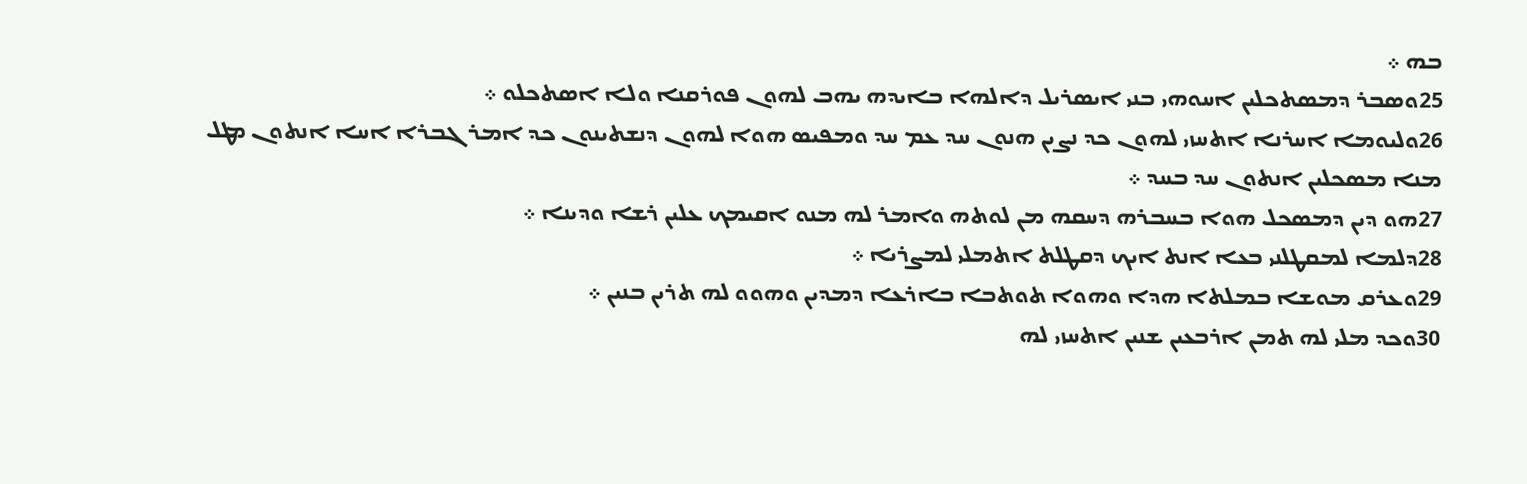ܒܗ ܀
25ܘܤܒܪ ܕܡܤܬܟܠܝܢ ܐܚܘܗܝ ܒܢܝ ܐܝܤܪܝܠ ܕܐܠܗܐ ܒܐܝܕܗ ܝܗܒ ܠܗܘܢ ܦܘܪܩܢܐ ܘܠܐ ܐܤܬܟܠܘ ܀
26ܘܠܝܘܡܐ ܐܚܪܢܐ ܐܬܚܙܝ ܠܗܘܢ ܟܕ ܢܨܝܢ ܗܢܘܢ ܚܕ ܥܡ ܚܕ ܘܡܦܝܤ ܗܘܐ ܠܗܘܢ ܕܢܫܬܝܢܘܢ ܟܕ ܐܡܪ ܓܒܪܐ ܐܚܐ ܐܢܬܘܢ ܡܛܠ ܡܢܐ ܡܤܟܠܝܢ ܐܢܬܘܢ ܚܕ ܒܚܕ ܀
27ܗܘ ܕܝܢ ܕܡܤܟܠ ܗܘܐ ܒܚܒܪܗ ܕܚܩܗ ܡܢ ܠܘܬܗ ܘܐܡܪ ܠܗ ܡܢܘ ܐܩܝܡܟ ܥܠܝܢ ܪܫܐ ܘܕܝܢܐ ܀
28ܕܠܡܐ ܠܡܩܛܠܢܝ ܒܥܐ ܐܢܬ ܐܝܟ ܕܩܛܠܬ ܐܬܡܠܝ ܠܡܨܪܝܐ ܀
29ܘܥܪܩ ܡܘܫܐ ܒܡܠܬܐ ܗܕܐ ܘܗܘܐ ܬܘܬܒܐ ܒܐܪܥܐ ܕܡܕܝܢ ܘܗܘܘ ܠܗ ܬܪܝܢ ܒܢܝܢ ܀
30ܘܟܕ ܡܠܝ ܠܗ ܬܡܢ ܐܪܒܥܝܢ ܫܢܝܢ ܐܬܚܙܝ ܠܗ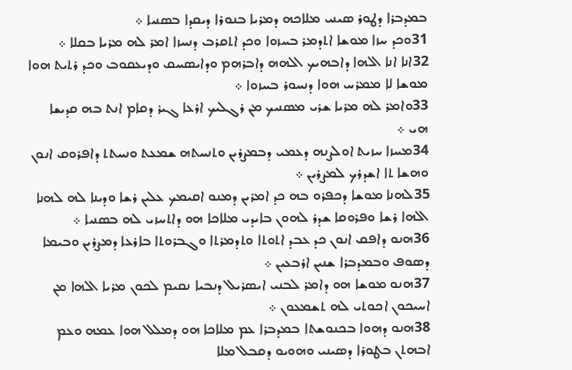ܒܡܕܒܪܐ ܕܛܘܪ ܤܝܢܝ ܡܠܐܟܗ ܕܡܪܝܐ ܒܢܘܪܐ ܕܝܩܕܐ ܒܤܢܝܐ ܀
31ܘܟܕ ܚܙܐ ܡܘܫܐ ܐܬܕܡܪ ܒܚܙܘܐ ܘܟܕ ܐܬܩܪܒ ܕܢܚܙܐ ܐܡܪ ܠܗ ܡܪܝܐ ܒܩܠܐ ܀
32ܐܢܐ ܐܢܐ ܐܠܗܐ ܕܐܒܗܝܟ ܐܠܗܗ ܕܐܒܪܗܡ ܘܕܐܝܤܚܩ ܘܕܝܥܩܘܒ ܘܟܕ ܪܬܝܬ ܗܘܐ ܡܘܫܐ ܠܐ ܡܡܪܚ ܗܘܐ ܕܢܚܘܪ ܒܚܙܘܐ ܀
33ܘܐܡܪ ܠܗ ܡܪܝܐ ܫܪܝ ܡܤܢܝܟ ܡܢ ܪܓܠܝܟ ܐܪܥܐ ܓܝܪ ܕܩܐܡ ܐܢܬ ܒܗ ܩܕܝܫܐ ܗܝ ܀
34ܡܚܙܐ ܚܙܝܬ ܐܘܠܨܢܗ ܕܥܡܝ ܕܒܡܨܪܝܢ ܘܬܢܚܬܗ ܫܡܥܬ ܘܢܚܬܬ ܕܐܦܪܘܩ ܐܢܘܢ ܘܗܫܐ ܬܐ ܐܫܕܪܟ ܠܡܨܪܝܢ ܀
35ܠܗܢܐ ܡܘܫܐ ܕܟܦܪܘ ܒܗ ܟܕ ܐܡܪܝܢ ܕܡܢܘ ܐܩܝܡܟ ܥܠܝܢ ܪܫܐ ܘܕܝܢܐ ܠܗ ܠܗܢܐ ܐܠܗܐ ܪܫܐ ܘܦܪܘܩܐ ܫܕܪ ܠܗܘܢ ܒܐܝܕܝ ܡܠܐܟܐ ܗܘ ܕܐܬܚܙܝ ܠܗ ܒܤܢܝܐ ܀
36ܗܢܘ ܕܐܦܩ ܐܢܘܢ ܟܕ ܥܒܕ ܐܬܘܬܐ ܘܬܕܡܪܬܐ ܘܓܒܪܘܬܐ ܒܐܪܥܐ ܕܡܨܪܝܢ ܘܒܝܡܐ ܕܤܘܦ ܘܒܡܕܒܪܐ ܫܢܝܢ ܐܪܒܥܝܢ ܀
37ܗܢܘ ܡܘܫܐ ܗܘ ܕܐܡܪ ܠܒܢܝ ܐܝܤܪܝܠ ܕܢܒܝܐ ܢܩܝܡ ܠܟܘܢ ܡܪܝܐ ܐܠܗܐ ܡܢ ܐܚܝܟܘܢ ܐܟܘܬܝ ܠܗ ܬܫܡܥܘܢ ܀
38ܗܢܘ ܕܗܘܐ ܒܟܢܘܫܬܐ ܒܡܕܒܪܐ ܥܡ ܡܠܐܟܐ ܗܘ ܕܡܠܠ ܗܘܐ ܥܡܗ ܘܥܡ ܐܒܗܬܢ ܒܛܘܪܐ ܕܤܝܢܝ ܘܗܘܝܘ ܕܩܒܠ ܡܠܐ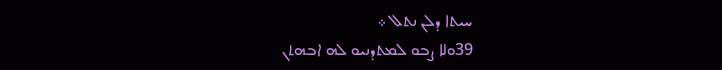ܚܝܬܐ ܕܠܢ ܢܬܠ ܀
39ܘܠܐ ܨܒܘ ܠܡܬܕܢܝܘ ܠܗ ܐܒܗܬܢ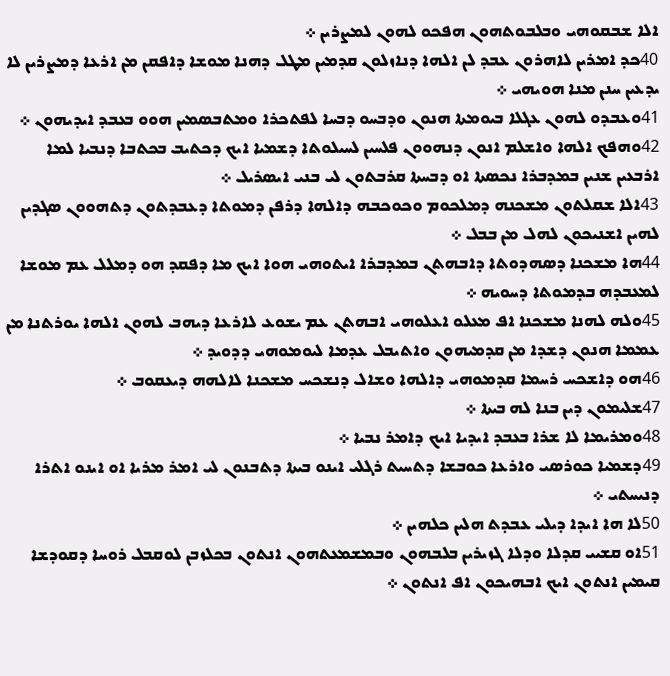ܐܠܐ ܫܒܩܘܗܝ ܘܒܠܒܘܬܗܘܢ ܗܦܟܘ ܠܗܘܢ ܠܡܨܪܝܢ ܀
40ܟܕ ܐܡܪܝܢ ܠܐܗܪܘܢ ܥܒܕ ܠܢ ܐܠܗܐ ܕܢܐܙܠܘܢ ܩܕܡܝܢ ܡܛܠ ܕܗܢܐ ܡܘܫܐ ܕܐܦܩܢ ܡܢ ܐܪܥܐ ܕܡܨܪܝܢ ܠܐ ܝܕܥܝܢ ܚܢܢ ܡܢܐ ܗܘܝܗܝ ܀
41ܘܥܒܕܘ ܠܗܘܢ ܥܓܠܐ ܒܝܘܡܬܐ ܗܢܘܢ ܘܕܒܚܘ ܕܒܚܐ ܠܦܬܟܪܐ ܘܡܬܒܤܡܝܢ ܗܘܘ ܒܥܒܕ ܐܝܕܝܗܘܢ ܀
42ܘܗܦܟ ܐܠܗܐ ܘܐܫܠܡ ܐܢܘܢ ܕܢܗܘܘܢ ܦܠܚܝܢ ܠܚܝܠܘܬܐ ܕܫܡܝܐ ܐܝܟ ܕܟܬܝܒ ܒܟܬܒܐ ܕܢܒܝܐ ܠܡܐ ܐܪܒܥܝܢ ܫܢܝܢ ܒܡܕܒܪܐ ܢܟܤܬܐ ܐܘ ܕܒܚܬܐ ܩܪܒܬܘܢ ܠܝ ܒܢܝ ܐܝܤܪܝܠ ܀
43ܐܠܐ ܫܩܠܬܘܢ ܡܫܟܢܗ ܕܡܠܟܘܡ ܘܟܘܟܒܗ ܕܐܠܗܐ ܕܪܦܢ ܕܡܘܬܐ ܕܥܒܕܬܘܢ ܕܬܗܘܘܢ ܤܓܕܝܢ ܠܗܝܢ ܐܫܢܝܟܘܢ ܠܗܠ ܡܢ ܒܒܠ ܀
44ܗܐ ܡܫܟܢܐ ܕܤܗܕܘܬܐ ܕܐܒܗܬܢ ܒܡܕܒܪܐ ܐܝܬܘܗܝ ܗܘܐ ܐܝܟ ܡܐ ܕܦܩܕ ܗܘ ܕܡܠܠ ܥܡ ܡܘܫܐ ܠܡܥܒܕܗ ܒܕܡܘܬܐ ܕܚܘܝܗ ܀
45ܘܠܗ ܠܗܢܐ ܡܫܟܢܐ ܐܦ ܡܥܠܘ ܐܥܠܘܗܝ ܐܒܗܬܢ ܥܡ ܝܫܘܥ ܠܐܪܥܐ ܕܝܗܒ ܠܗܘܢ ܐܠܗܐ ܝܘܪܬܢܐ ܡܢ ܥܡܡܐ ܗܢܘܢ ܕܫܕܐ ܡܢ ܩܕܡܝܗܘܢ ܘܐܬܝܒܠ ܥܕܡܐ ܠܝܘܡܘܗܝ ܕܕܘܝܕ ܀
46ܗܘ ܕܐܫܟܚ ܪܚܡܐ ܩܕܡܘܗܝ ܕܐܠܗܐ ܘܫܐܠ ܕܢܫܟܚ ܡܫܟܢܐ ܠܐܠܗܗ ܕܝܥܩܘܒ ܀
47ܫܠܝܡܘܢ ܕܝܢ ܒܢܐ ܠܗ ܒܝܬܐ ܀
48ܘܡܪܝܡܐ ܠܐ ܫܪܐ ܒܥܒܕ ܐܝܕܝܐ ܐܝܟ ܕܐܡܪ ܢܒܝܐ ܀
49ܕܫܡܝܐ ܟܘܪܤܝ ܘܐܪܥܐ ܟܘܒܫܐ ܕܬܚܝܬ ܪܓܠܝ ܐܝܢܘ ܒܝܬܐ ܕܬܒܢܘܢ ܠܝ ܐܡܪ ܡܪܝܐ ܐܘ ܐܝܢܘ ܐܬܪܐ ܕܢܝܚܬܝ ܀
50ܠܐ ܗܐ ܐܝܕܐ ܕܝܠܝ ܥܒܕܬ ܗܠܝܢ ܟܠܗܝܢ ܀
51ܐܘ ܩܫܝܝ ܩܕܠܐ ܘܕܠܐ ܓܙܝܪܝܢ ܒܠܒܗܘܢ ܘܒܡܫܡܥܬܗܘܢ ܐܢܬܘܢ ܒܟܠܙܒܢ ܠܘܩܒܠ ܪܘܚܐ ܕܩܘܕܫܐ ܩܝܡܝܢ ܐܢܬܘܢ ܐܝܟ ܐܒܗܝܟܘܢ ܐܦ ܐܢܬܘܢ ܀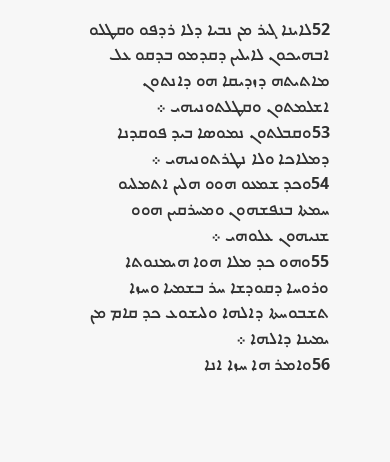52ܠܐܝܢܐ ܓܝܪ ܡܢ ܢܒܝܐ ܕܠܐ ܪܕܦܘ ܘܩܛܠܘ ܐܒܗܝܟܘܢ ܠܐܝܠܝܢ ܕܩܕܡܘ ܒܕܩܘ ܥܠ ܡܐܬܝܬܗ ܕܙܕܝܩܐ ܗܘ ܕܐܢܬܘܢ ܐܫܠܡܬܘܢ ܘܩܛܠܬܘܢܝܗܝ ܀
53ܘܩܒܠܬܘܢ ܢܡܘܤܐ ܒܝܕ ܦܘܩܕܢܐ ܕܡܠܐܟܐ ܘܠܐ ܢܛܪܬܘܢܝܗܝ ܀
54ܘܟܕ ܫܡܥܘ ܗܘܘ ܗܠܝܢ ܐܬܡܠܝܘ ܚܡܬܐ ܒܢܦܫܗܘܢ ܘܡܚܪܩܝܢ ܗܘܘ ܫܢܝܗܘܢ ܥܠܘܗܝ ܀
55ܘܗܘ ܟܕ ܡܠܐ ܗܘܐ ܗܝܡܢܘܬܐ ܘܪܘܚܐ ܕܩܘܕܫܐ ܚܪ ܒܫܡܝܐ ܘܚܙܐ ܬܫܒܘܚܬܐ ܕܐܠܗܐ ܘܠܝܫܘܥ ܟܕ ܩܐܡ ܡܢ ܝܡܝܢܐ ܕܐܠܗܐ ܀
56ܘܐܡܪ ܗܐ ܚܙܐ ܐܢܐ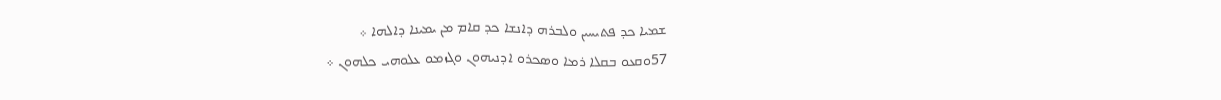ܫܡܝܐ ܟܕ ܦܬܝܚܝܢ ܘܠܒܪܗ ܕܐܢܫܐ ܟܕ ܩܐܡ ܡܢ ܝܡܝܢܐ ܕܐܠܗܐ ܀
57ܘܩܥܘ ܒܩܠܐ ܪܡܐ ܘܤܟܪܘ ܐܕܢܝܗܘܢ ܘܓܙܡܘ ܥܠܘܗܝ ܟܠܗܘܢ ܀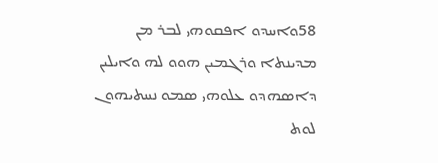58ܘܐܚܕܘ ܐܦܩܘܗܝ ܠܒܪ ܡܢ ܡܕܝܢܬܐ ܘܪܓܡܝܢ ܗܘܘ ܠܗ ܘܐܝܠܝܢ ܕܐܤܗܕܘ ܥܠܘܗܝ ܤܡܘ ܢܚܬܝܗܘܢ ܠܘܬ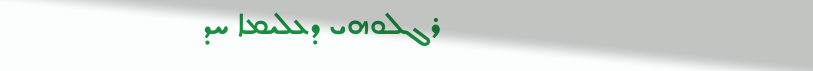ܪܓܠܘܗܝ ܕܥܠܝܡܐ ܚܕ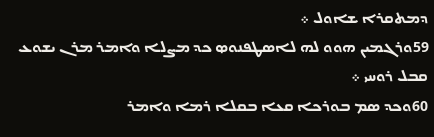ܕܡܬܩܪܐ ܫܐܘܠ ܀
59ܘܪܓܡܝܢ ܗܘܘ ܠܗ ܠܐܤܛܦܢܘܤ ܟܕ ܡܨܠܐ ܘܐܡܪ ܡܪܢ ܝܫܘܥ ܩܒܠ ܪܘܚܝ ܀
60ܘܟܕ ܤܡ ܒܘܪܟܐ ܩܥܐ ܒܩܠܐ ܪܡܐ ܘܐܡܪ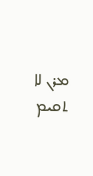ܡܪܢ ܠܐ ܬܩܝܡ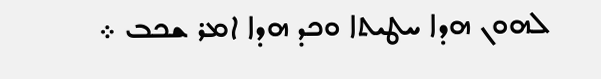ܠܗܘܢ ܗܕܐ ܚܛܝܬܐ ܘܟܕ ܗܕܐ ܐܡܪ ܫܟܒ ܀